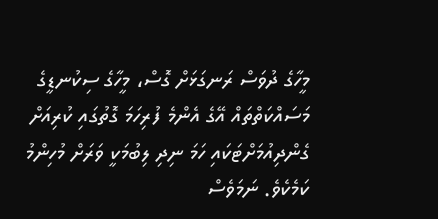މީހާގެ ދުވަސް ރަނގަޅަށް ގޮސް، މީހާގެ ސިކުނޑީގެ މަސައްކަތްތައް އޭގެ އެންމެ ފުރިހަމަ ގޮތުގައި ކުރިއަށް ގެންދިއުމަށްޓަކައި ހަމަ ނިދި ލިބުމަކީ ވަރަށް މުހިންމު ކަމެކެވެ. ނަމަވެސް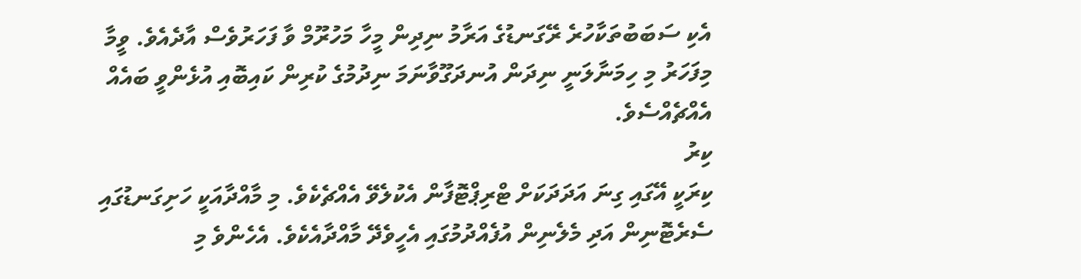އެކި ސަބަބުތަކާހުރެ ރޭގަނޑުގެ އަރާމު ނިދިން މީހާ މަހުރޫމް ވާ ފަހަރުވެސް އާދެއެވެ. ވީމާ މިފަހަރު މި ހިމަނާލަނީ ނިދަން އުނދަގޫވާނަމަ ނިދުމުގެ ކުރިން ކައިބޮއި އުޅެންވީ ބައެއް އެއްޗެއްސެވެ.
ކިރު
ކިރަކީ އޭގައި ގިނަ އަދަދަކަށް ޓްރިޕްޓޮފާން އެކުލެވޭ އެއްޗެކެވެ. މި މާއްދާއަކީ ހަށިގަނޑުގައި ސެރެޓޮނިން އަދި މެލެނިން އުފެއްދުމުގައި އެހީވެދޭ މާއްދާއެކެވެ. އެހެންވެ މި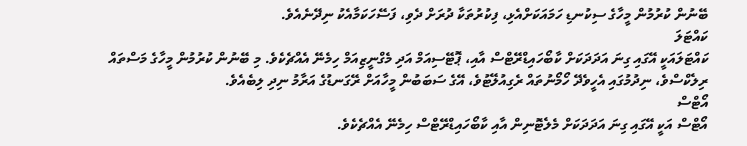ބޭނުން ކުރުމުން މީހާގެ ސިކުނޑި ހަމައަކަށްއެޅި، ފިކުރުތަކާ ދުރަށް ދެވި، ފަސޭހަކަމާއެކު ނިދޭނެއެވެ.
ކައްޓަލަ
ކައްޓަލައަކީ އޭގައި ގިނަ އަދަދަކަށް ކާބޯހައިޑްރޭޓްސް އާއި، ޕޮޓޭސިއަމް އަދި މެގްނީޒިއަމް ހިމެނޭ އެއްޗެކެވެ. މި ބޭނުން ކުރުމުން މީހާގެ މަސްތައް ރިލެކްސްވެ، ނިދުމުގައި އެހީވެދޭ ހޯމޯނުތައް ރެގިއުލޭޓުވެ، އޭގެ ސަބަބުން މީހާއަށް ރޭގަނޑުގެ އަރާމު ނިދި ލިބެއެވެ.
އޯޓްސް
އޯޓްސް އަކީ އޭގައި ގިނަ އަދަދަކަށް މެލެޓޮނިން އާއި ކާބޯހައިޑްރޭޓްސް ހިމެނޭ އެއްޗެކެވެ.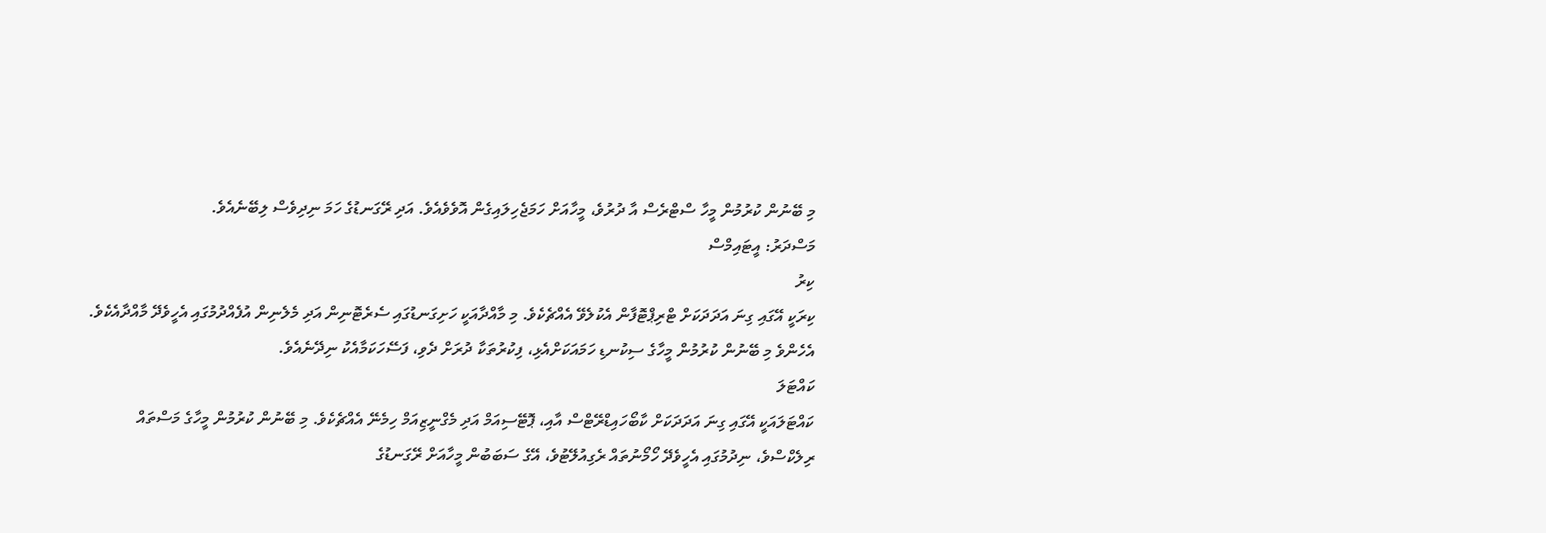މި ބޭނުން ކުރުމުން މީހާ ސްޓްރެސް އާ ދުރުވެ، މީހާއަށް ހަމަޖެހިލައިގެން އޮވެވެއެވެ. އަދި ރޭގަނޑުގެ ހަމަ ނިދިވެސް ލިބޭނެއެވެ.
މަސްދަރު: އީޓައިމްސް
ކިރު
ކިރަކީ އޭގައި ގިނަ އަދަދަކަށް ޓްރިޕްޓޮފާން އެކުލެވޭ އެއްޗެކެވެ. މި މާއްދާއަކީ ހަށިގަނޑުގައި ސެރެޓޮނިން އަދި މެލެނިން އުފެއްދުމުގައި އެހީވެދޭ މާއްދާއެކެވެ. އެހެންވެ މި ބޭނުން ކުރުމުން މީހާގެ ސިކުނޑި ހަމައަކަށްއެޅި، ފިކުރުތަކާ ދުރަށް ދެވި، ފަސޭހަކަމާއެކު ނިދޭނެއެވެ.
ކައްޓަލަ
ކައްޓަލައަކީ އޭގައި ގިނަ އަދަދަކަށް ކާބޯހައިޑްރޭޓްސް އާއި، ޕޮޓޭސިއަމް އަދި މެގްނީޒިއަމް ހިމެނޭ އެއްޗެކެވެ. މި ބޭނުން ކުރުމުން މީހާގެ މަސްތައް ރިލެކްސްވެ، ނިދުމުގައި އެހީވެދޭ ހޯމޯނުތައް ރެގިއުލޭޓުވެ، އޭގެ ސަބަބުން މީހާއަށް ރޭގަނޑުގެ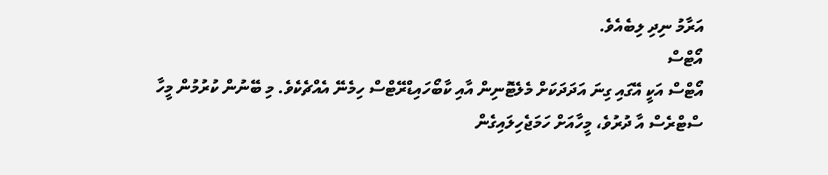އަރާމު ނިދި ލިބެއެވެ.
އޯޓްސް
އޯޓްސް އަކީ އޭގައި ގިނަ އަދަދަކަށް މެލެޓޮނިން އާއި ކާބޯހައިޑްރޭޓްސް ހިމެނޭ އެއްޗެކެވެ. މި ބޭނުން ކުރުމުން މީހާ ސްޓްރެސް އާ ދުރުވެ، މީހާއަށް ހަމަޖެހިލައިގެން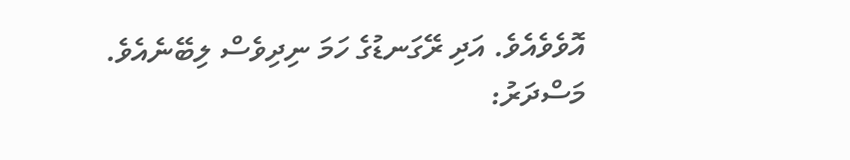އޮވެވެއެވެ. އަދި ރޭގަނޑުގެ ހަމަ ނިދިވެސް ލިބޭނެއެވެ.
މަސްދަރު: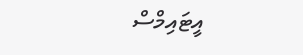އީޓައިމްސް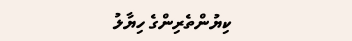ކިޔުންތެރިންގެ ހިޔާލު